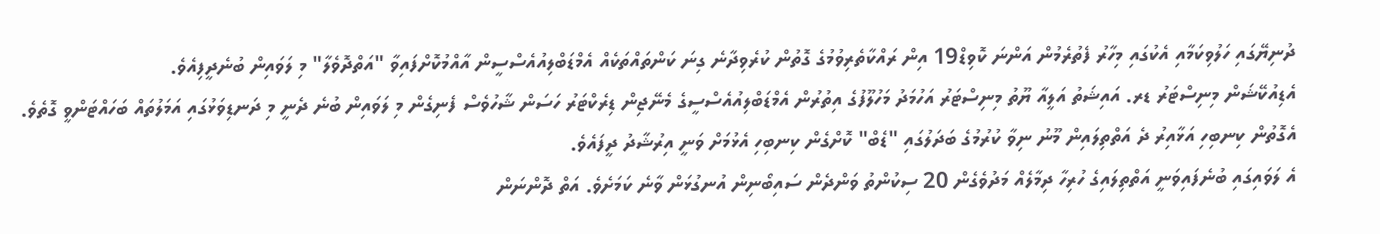ދުނިޔޭގައި ހަލުވިކަމާއި އެކުގައި މިހާރު ފެތުރެމުން އަންނަ ކޮވިޑް19 އިން ރައްކާތެރިވުމުގެ ގޮތުން ކުރެވިދާނެ ގިނަ ކަންތައްތަކެއް އެމްޑަބްލިއުއެސްސީން އާއްމުކޮށްފައިވާ "އަތްދޮވެލާ" މި ލަވައިން ބުނެދީފިއެވެ.
އެޑިއުކޭޝަން މިނިސްޓަރު ޑރ. އައިޝަތު އަލީއާ ޔޫތު މިނިސްޓަރު އަހުމަދު މަހުލޫފުގެ އިތުރުން އެމްޑަބްލިއުއެސްސީގެ މެނޭޖިން ޑިރެކްޓަރު ހަސަން ޝާހުވެސް ފެނިގެން މި ލަވައިން ބުނެ ދެނީ މި ދަނޑިވަޅުގައި އަމަލުތައް ބަހައްޓަންވީ ގޮތެވެ. އެގޮތުން ކިނބިހި އަޅާއިރު ދެ އަތްތިލައިން މޫނު ނިވާ ކުރުމުގެ ބަދަލުގައި "ޑެބް" ކޮށްގެން ކިނބިހި އެޅުމަށް ވަނީ އިރުޝާދު ދީފައެވެ.
އެ ލަވައިގައި ބުނެފައިވަނީ އަތްތިލައިގެ ހުރިހާ ދިމާލެއް މަދުވެގެން 20 ސިކުންތު ވަންދެން ސައިބޯނިން އުނގުޅަން ވާނެ ކަމަށެވެ. އަތް ދޮންނަން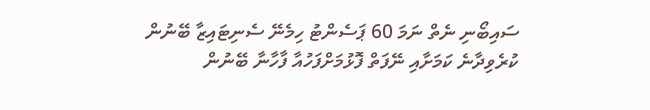ސައިބޯނި ނެތް ނަމަ 60 ޕަސެންޓު ހިމެނޭ ސެނިޓައިޒާ ބޭނުން ކުރެވިދާނެ ކަމަށާއި ނޭފަތް ފޮޅުމަށްފަހުއާ ފާހާނާ ބޭނުން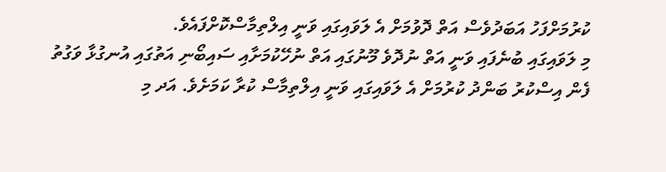ކުރުމަށްފަހު އަބަދުވެސް އަތް ދޮވުމަށް އެ ލަވައިގައި ވަނީ އިލްތިމާސްކޮށްފައެވެ.
މި ލަވައިގައި ބުނެފައި ވަނީ އަތް ނުދޮވެ މޫނުގައި އަތް ނުހޭކުމަށާއި ސައިބޯނި އަތުގައި އުނގުޅާ ވަގުތު ފެން އިސްކުރު ބަންދު ކުރުމަށް އެ ލަވައިގައި ވަނީ އިލްތިމާސް ކުރާ ކަމަށެވެ. އަދ މި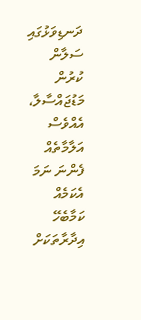ދަނޑިވަޅުގައި ސަލާން ކުރުން މަޑުޖައްސާލާ، އެއްވެސް އަލާމާތެއް ފެންނަ ނަމަ އެކަމެއް ކަމާބެހޭ އިދާރާތަކަށް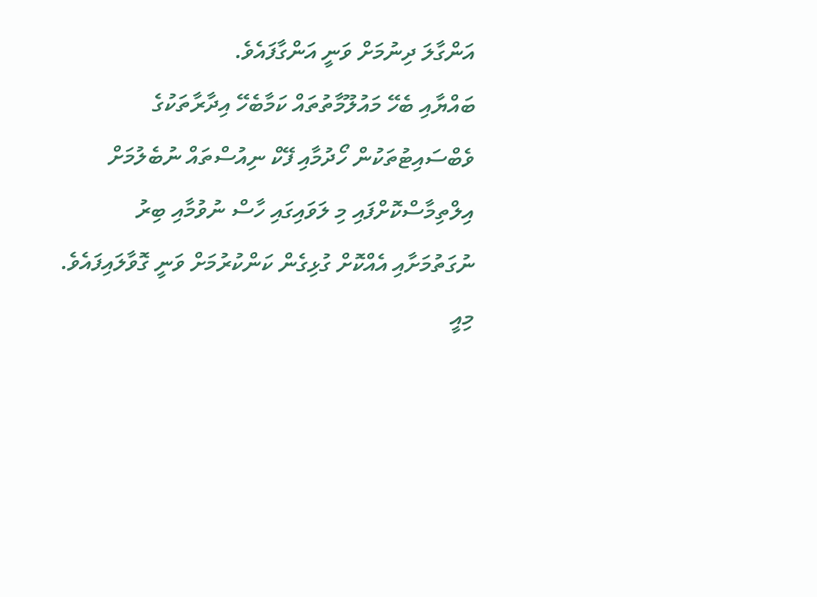އަންގާލަ ދިނުމަށް ވަނީ އަންގާފައެވެ.
ބައްޔާއި ބެހޭ މައުލޫމާތުތައް ކަމާބެހޭ އިދާރާތަކުގެ ވެބްސައިޓުތަކުން ހޯދުމާއި ފޭކް ނިއުސްތައް ނުބެލުމަށް އިލްތިމާސްކޮށްފައި މި ލަވައިގައި ހާސް ނުވުމާއި ބިރު ނުގަތުމަށާއި އެއްކޮށް ގުޅިގެން ކަންކުރުމަށް ވަނީ ގޮވާލައިފައެވެ.
މިއީ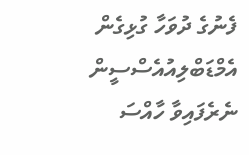ފެނުގެ ދުވަހާ ގުޅިގެން އެމްޑަބްލިއުއެސްސީން ނެރެފައިވާ ހާއްސަ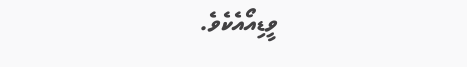ވީޑިއޯއެކެވެ.